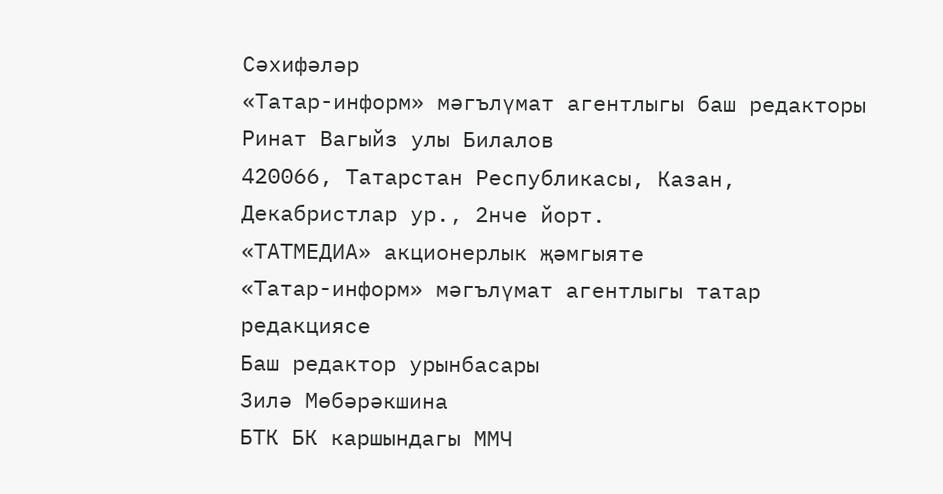Сәхифәләр
«Татар-информ» мәгълүмат агентлыгы баш редакторы
Ринат Вагыйз улы Билалов
420066, Татарстан Республикасы, Казан, Декабристлар ур., 2нче йорт.
«ТАТМЕДИА» акционерлык җәмгыяте
«Татар-информ» мәгълүмат агентлыгы татар редакциясе
Баш редактор урынбасары
Зилә Мөбәрәкшина
БТК БК каршындагы ММЧ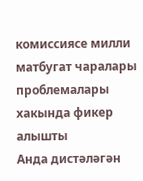комиссиясе милли матбугат чаралары проблемалары хакында фикер алышты
Анда дистәләгән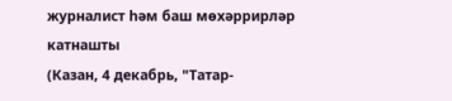журналист һәм баш мөхәррирләр катнашты
(Казан, 4 декабрь, "Татар-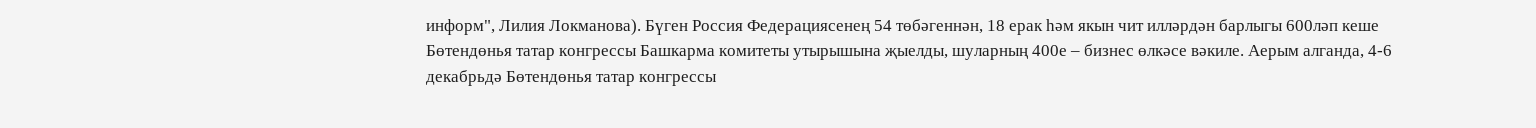информ", Лилия Локманова). Бүген Россия Федерациясенең 54 төбәгеннән, 18 ерак һәм якын чит илләрдән барлыгы 600ләп кеше Бөтендөнья татар конгрессы Башкарма комитеты утырышына җыелды, шуларның 400е – бизнес өлкәсе вәкиле. Аерым алганда, 4-6 декабрьдә Бөтендөнья татар конгрессы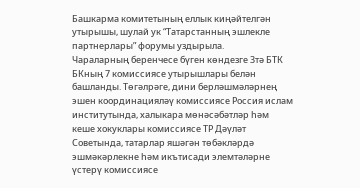Башкарма комитетының еллык киңәйтелгән утырышы, шулай ук “Татарстанның эшлекле партнерлары” форумы уздырыла.
Чараларның беренчесе бүген көндезге 3тә БТК БКның 7 комиссиясе утырышлары белән башланды. Төгәлрәге, дини берләшмәләрнең эшен координацияләү комиссиясе Россия ислам институтында, халыкара мөнәсәбәтләр һәм кеше хокуклары комиссиясе ТР Дәүләт Советында, татарлар яшәгән төбәкләрдә эшмәкәрлекне һәм икътисади элемтәләрне үстерү комиссиясе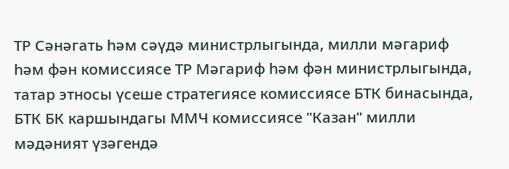ТР Сәнәгать һәм сәүдә министрлыгында, милли мәгариф һәм фән комиссиясе ТР Мәгариф һәм фән министрлыгында, татар этносы үсеше стратегиясе комиссиясе БТК бинасында, БТК БК каршындагы ММЧ комиссиясе "Казан" милли мәдәният үзәгендә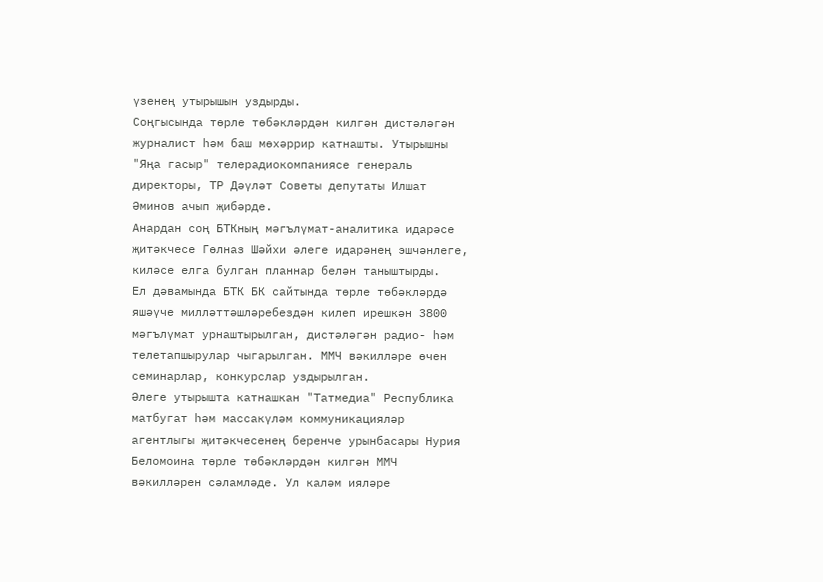үзенең утырышын уздырды.
Соңгысында төрле төбәкләрдән килгән дистәләгән журналист һәм баш мөхәррир катнашты. Утырышны "Яңа гасыр" телерадиокомпаниясе генераль директоры, ТР Дәүләт Советы депутаты Илшат Әминов ачып җибәрде.
Анардан соң БТКның мәгълүмат-аналитика идарәсе җитәкчесе Гөлназ Шәйхи әлеге идарәнең эшчәнлеге, киләсе елга булган планнар белән таныштырды.
Ел дәвамында БТК БК сайтында төрле төбәкләрдә яшәүче милләттәшләребездән килеп ирешкән 3800 мәгълүмат урнаштырылган, дистәләгән радио- һәм телетапшырулар чыгарылган. ММЧ вәкилләре өчен семинарлар, конкурслар уздырылган.
Әлеге утырышта катнашкан "Татмедиа" Республика матбугат һәм массакүләм коммуникацияләр агентлыгы җитәкчесенең беренче урынбасары Нурия Беломоина төрле төбәкләрдән килгән ММЧ вәкилләрен сәламләде. Ул каләм ияләре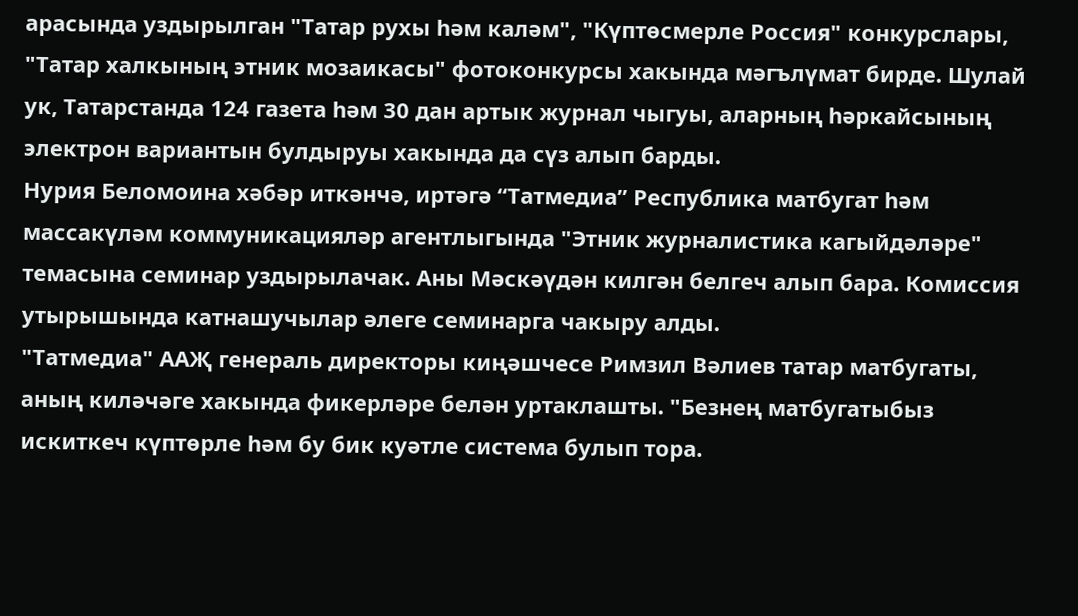арасында уздырылган "Татар рухы һәм каләм", "Күптөсмерле Россия" конкурслары, "Татар халкының этник мозаикасы" фотоконкурсы хакында мәгълүмат бирде. Шулай ук, Татарстанда 124 газета һәм 30 дан артык журнал чыгуы, аларның һәркайсының электрон вариантын булдыруы хакында да сүз алып барды.
Нурия Беломоина хәбәр иткәнчә, иртәгә “Татмедиа” Республика матбугат һәм массакүләм коммуникацияләр агентлыгында "Этник журналистика кагыйдәләре" темасына семинар уздырылачак. Аны Мәскәүдән килгән белгеч алып бара. Комиссия утырышында катнашучылар әлеге семинарга чакыру алды.
"Татмедиа" ААҖ генераль директоры киңәшчесе Римзил Вәлиев татар матбугаты, аның киләчәге хакында фикерләре белән уртаклашты. "Безнең матбугатыбыз искиткеч күптөрле һәм бу бик куәтле система булып тора.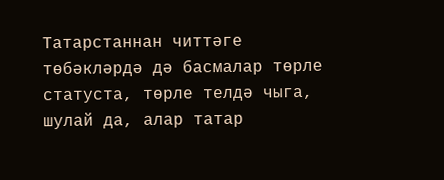Татарстаннан читтәге төбәкләрдә дә басмалар төрле статуста, төрле телдә чыга, шулай да, алар татар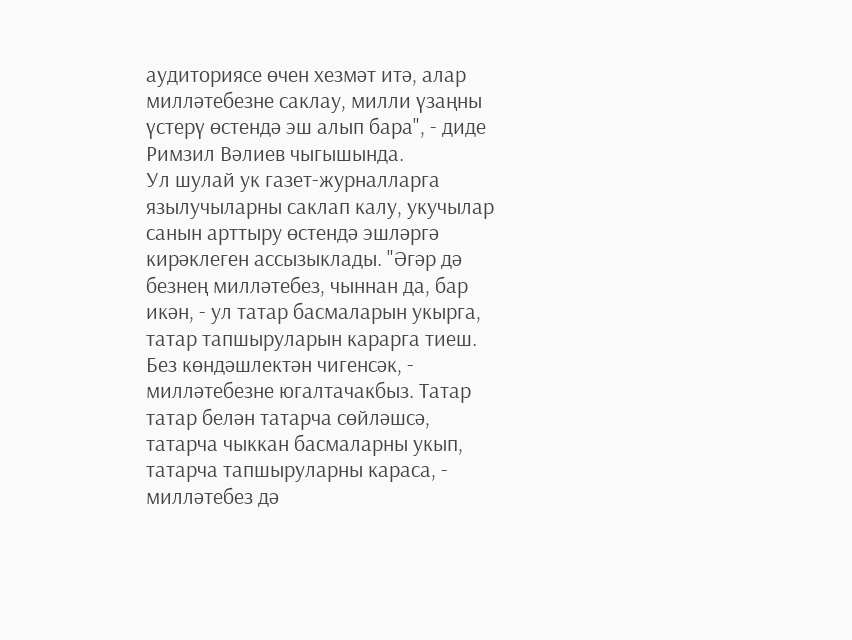аудиториясе өчен хезмәт итә, алар милләтебезне саклау, милли үзаңны үстерү өстендә эш алып бара", - диде Римзил Вәлиев чыгышында.
Ул шулай ук газет-журналларга язылучыларны саклап калу, укучылар санын арттыру өстендә эшләргә кирәклеген ассызыклады. "Әгәр дә безнең милләтебез, чыннан да, бар икән, - ул татар басмаларын укырга, татар тапшыруларын карарга тиеш. Без көндәшлектән чигенсәк, - милләтебезне югалтачакбыз. Татар татар белән татарча сөйләшсә, татарча чыккан басмаларны укып, татарча тапшыруларны караса, - милләтебез дә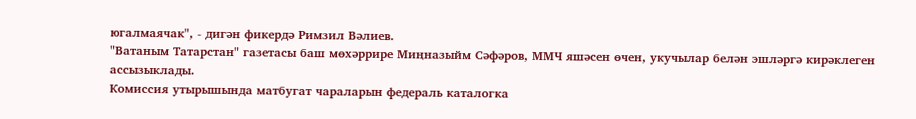югалмаячак", - дигән фикердә Римзил Вәлиев.
"Ватаным Татарстан" газетасы баш мөхәррире Миңназыйм Сәфәров, ММЧ яшәсен өчен, укучылар белән эшләргә кирәклеген ассызыклады.
Комиссия утырышында матбугат чараларын федераль каталогка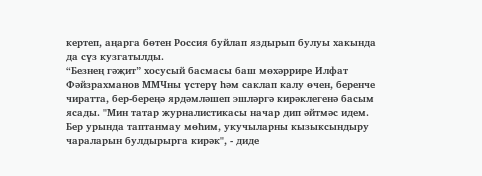кертеп, аңарга бөтен Россия буйлап яздырып булуы хакында да сүз кузгатылды.
“Безнең гәҗит” хосусый басмасы баш мөхәррире Илфат Фәйзрахманов ММЧны үстерү һәм саклап калу өчен, беренче чиратта, бер-береңә ярдәмләшеп эшләргә кирәклегенә басым ясады. "Мин татар журналистикасы начар дип әйтмәс идем. Бер урында таптанмау мөһим, укучыларны кызыксындыру чараларын булдырырга кирәк", - диде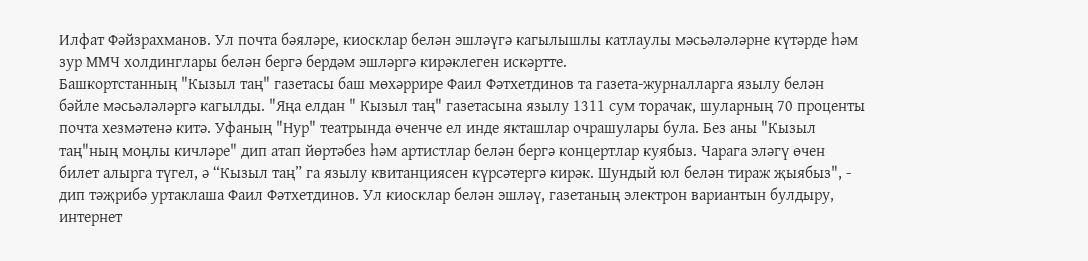Илфат Фәйзрахманов. Ул почта бәяләре, киосклар белән эшләүгә кагылышлы катлаулы мәсьәләләрне күтәрде һәм зур ММЧ холдинглары белән бергә бердәм эшләргә кирәклеген искәртте.
Башкортстанның "Кызыл таң" газетасы баш мөхәррире Фаил Фәтхетдинов та газета-журналларга язылу белән бәйле мәсьәләләргә кагылды. "Яңа елдан " Кызыл таң" газетасына язылу 1311 сум торачак, шуларның 70 проценты почта хезмәтенә китә. Уфаның "Нур" театрында өченче ел инде якташлар очрашулары була. Без аны "Кызыл таң"ның моңлы кичләре" дип атап йөртәбез һәм артистлар белән бергә концертлар куябыз. Чарага эләгү өчен билет алырга түгел, ә “Кызыл таң” га язылу квитанциясен күрсәтергә кирәк. Шундый юл белән тираж җыябыз", - дип тәҗрибә уртаклаша Фаил Фәтхетдинов. Ул киосклар белән эшләү, газетаның электрон вариантын булдыру, интернет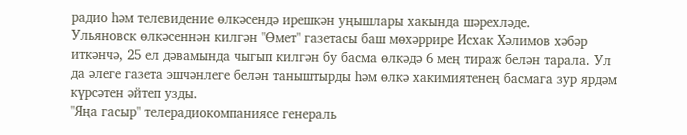радио һәм телевидение өлкәсендә ирешкән уңышлары хакында шәрехләде.
Ульяновск өлкәсеннән килгән "Өмет" газетасы баш мөхәррире Исхак Хәлимов хәбәр иткәнчә, 25 ел дәвамында чыгып килгән бу басма өлкәдә 6 мең тираж белән тарала. Ул да әлеге газета эшчәнлеге белән таныштырды һәм өлкә хакимиятенең басмага зур ярдәм күрсәтен әйтеп узды.
"Яңа гасыр" телерадиокомпаниясе генераль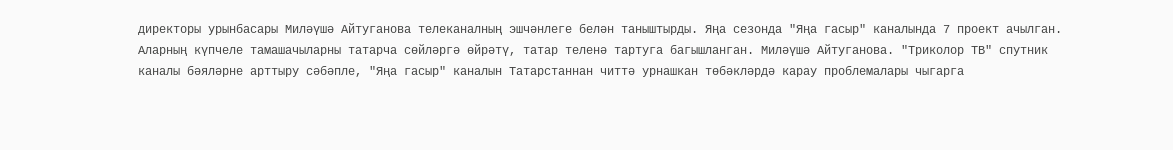директоры урынбасары Миләүшә Айтуганова телеканалның эшчәнлеге белән таныштырды. Яңа сезонда "Яңа гасыр" каналында 7 проект ачылган. Аларның күпчеле тамашачыларны татарча сөйләргә өйрәтү, татар теленә тартуга багышланган. Миләүшә Айтуганова. "Триколор ТВ" спутник каналы бәяләрне арттыру сәбәпле, "Яңа гасыр" каналын Татарстаннан читтә урнашкан төбәкләрдә карау проблемалары чыгарга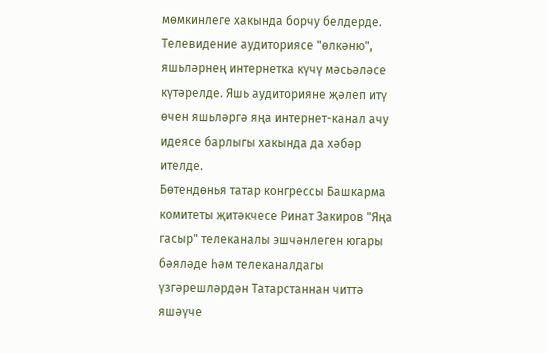мөмкинлеге хакында борчу белдерде. Телевидение аудиториясе "өлкәню", яшьләрнең интернетка күчү мәсьәләсе күтәрелде. Яшь аудиторияне җәлеп итү өчен яшьләргә яңа интернет-канал ачу идеясе барлыгы хакында да хәбәр ителде.
Бөтендөнья татар конгрессы Башкарма комитеты җитәкчесе Ринат Закиров "Яңа гасыр" телеканалы эшчәнлеген югары бәяләде һәм телеканалдагы үзгәрешләрдән Татарстаннан читтә яшәүче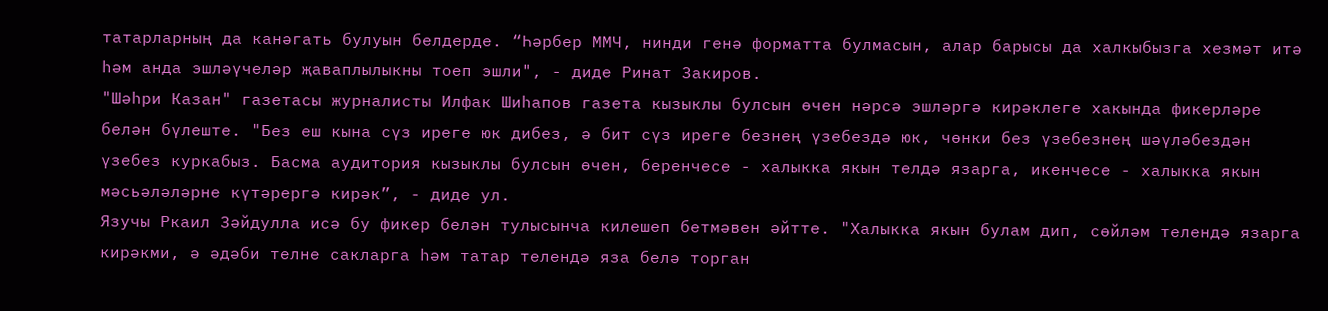татарларның да канәгать булуын белдерде. “Һәрбер ММЧ, нинди генә форматта булмасын, алар барысы да халкыбызга хезмәт итә һәм анда эшләүчеләр җаваплылыкны тоеп эшли", - диде Ринат Закиров.
"Шәһри Казан" газетасы журналисты Илфак Шиһапов газета кызыклы булсын өчен нәрсә эшләргә кирәклеге хакында фикерләре белән бүлеште. "Без еш кына сүз иреге юк дибез, ә бит сүз иреге безнең үзебездә юк, чөнки без үзебезнең шәүләбездән үзебез куркабыз. Басма аудитория кызыклы булсын өчен, беренчесе - халыкка якын телдә язарга, икенчесе - халыкка якын мәсьәләләрне күтәрергә кирәк”, - диде ул.
Язучы Ркаил Зәйдулла исә бу фикер белән тулысынча килешеп бетмәвен әйтте. "Халыкка якын булам дип, сөйләм телендә язарга кирәкми, ә әдәби телне сакларга һәм татар телендә яза белә торган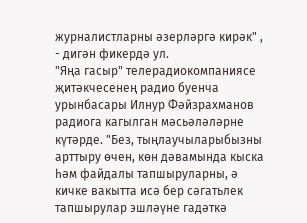журналистларны әзерләргә кирәк" , - дигән фикердә ул.
"Яңа гасыр" телерадиокомпаниясе җитәкчесенең радио буенча урынбасары Илнур Фәйзрахманов радиога кагылган мәсьәләләрне күтәрде. "Без, тыңлаучыларыбызны арттыру өчен, көн дәвамында кыска һәм файдалы тапшыруларны, ә кичке вакытта исә бер сәгатьлек тапшырулар эшләүне гадәткә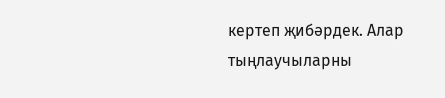кертеп җибәрдек. Алар тыңлаучыларны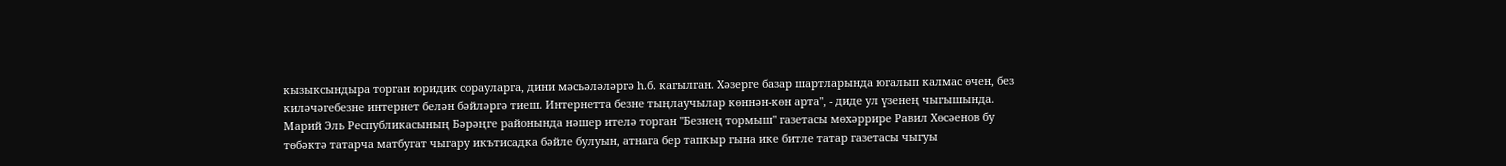кызыксындыра торган юридик сорауларга, дини мәсьәләләргә һ.б. кагылган. Хәзерге базар шартларында югалып калмас өчен, без киләчәгебезне интернет белән бәйләргә тиеш. Интернетта безне тыңлаучылар көннән-көн арта", - диде ул үзенең чыгышында.
Марий Эль Республикасының Бәрәңге районында нәшер ителә торган "Безнең тормыш" газетасы мөхәррире Равил Хөсәенов бу төбәктә татарча матбугат чыгару икътисадка бәйле булуын, атнага бер тапкыр гына ике битле татар газетасы чыгуы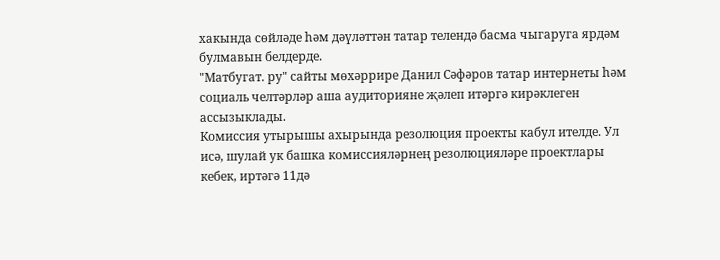хакында сөйләде һәм дәүләттән татар телендә басма чыгаруга ярдәм булмавын белдерде.
"Матбугат. ру" сайты мөхәррире Данил Сәфәров татар интернеты һәм социаль челтәрләр аша аудиторияне җәлеп итәргә кирәклеген ассызыклады.
Комиссия утырышы ахырында резолюция проекты кабул ителде. Ул исә, шулай ук башка комиссияләрнең резолюцияләре проектлары кебек, иртәгә 11дә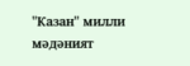"Казан" милли мәдәният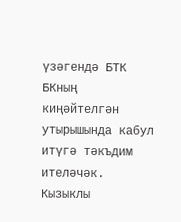үзәгендә БТК БКның киңәйтелгән утырышында кабул итүгә тәкъдим ителәчәк.
Кызыклы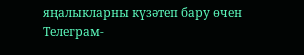яңалыкларны күзәтеп бару өчен Телеграм-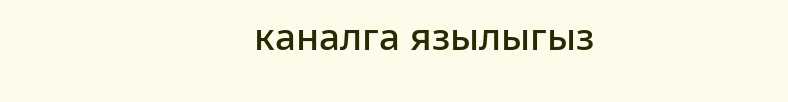каналга язылыгыз